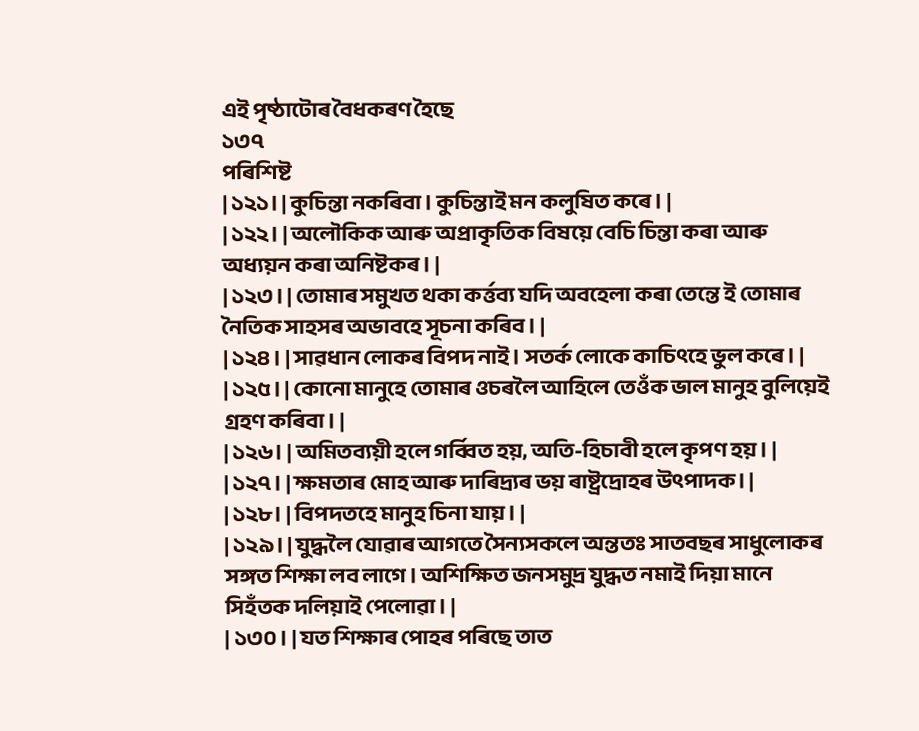এই পৃষ্ঠাটোৰ বৈধকৰণ হৈছে
১৩৭
পৰিশিষ্ট
| ১২১। | কুচিন্তা নকৰিবা। কুচিন্তাই মন কলুষিত কৰে। |
| ১২২। | অলৌকিক আৰু অপ্ৰাকৃতিক বিষয়ে বেচি চিন্তা কৰা আৰু অধ্যয়ন কৰা অনিষ্টকৰ। |
| ১২৩। | তোমাৰ সমুখত থকা কৰ্ত্তব্য যদি অবহেলা কৰা তেন্তে ই তোমাৰ নৈতিক সাহসৰ অভাবহে সূচনা কৰিব। |
| ১২৪। | সাৱধান লোকৰ বিপদ নাই। সতৰ্ক লোকে কাচিৎহে ভুল কৰে। |
| ১২৫। | কোনো মানুহে তোমাৰ ওচৰলৈ আহিলে তেওঁক ভাল মানুহ বুলিয়েই গ্ৰহণ কৰিবা। |
| ১২৬। | অমিতব্যয়ী হলে গৰ্ব্বিত হয়, অতি-হিচাবী হলে কৃপণ হয়। |
| ১২৭। | ক্ষমতাৰ মোহ আৰু দাৰিদ্ৰ্যৰ ভয় ৰাষ্ট্ৰদ্ৰোহৰ উৎপাদক। |
| ১২৮। | বিপদতহে মানুহ চিনা যায়। |
| ১২৯। | যুদ্ধলৈ যোৱাৰ আগতে সৈন্যসকলে অন্ততঃ সাতবছৰ সাধুলোকৰ সঙ্গত শিক্ষা লব লাগে। অশিক্ষিত জনসমুদ্ৰ যুদ্ধত নমাই দিয়া মানে সিহঁতক দলিয়াই পেলোৱা। |
| ১৩০। | যত শিক্ষাৰ পোহৰ পৰিছে তাত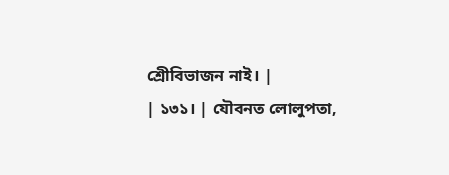শ্ৰেীবিভাজন নাই। |
| ১৩১। | যৌবনত লোলুপতা,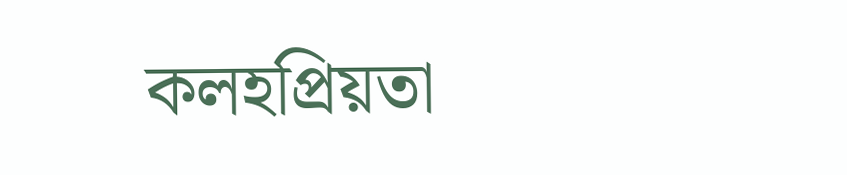কলহপ্ৰিয়তা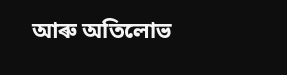আৰু অতিলোভ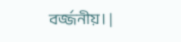বৰ্জ্জনীয়। |